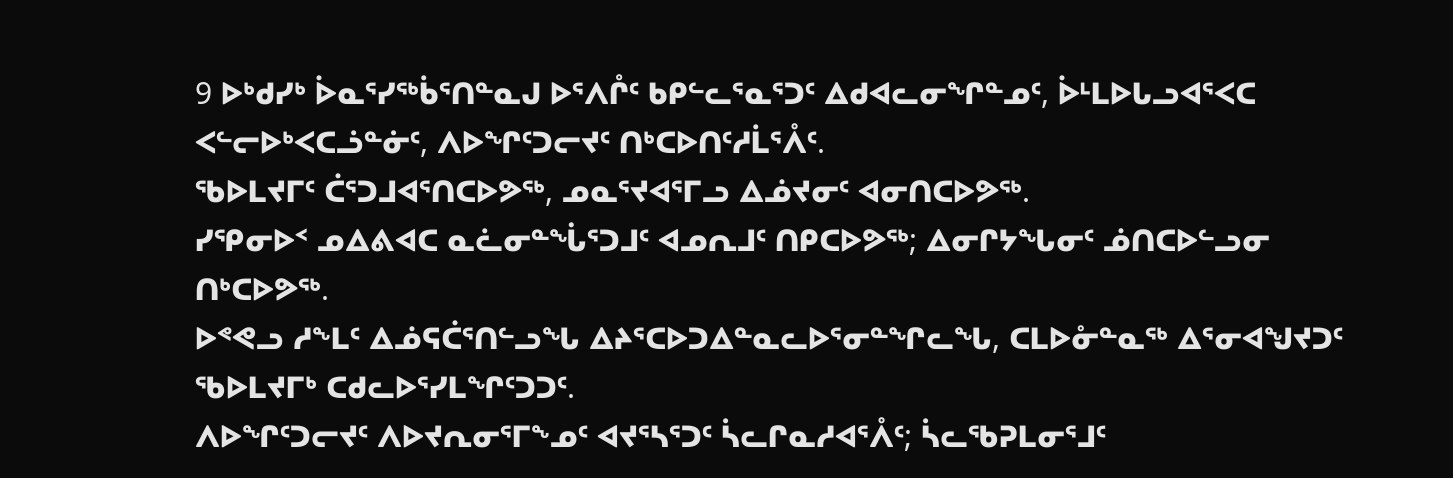9 ᐅᒃᑯᓯᒃ ᐆᓇᕐᓯᖅᑳᕐᑎᓐᓇᒍ ᐅᕐᐱᒊᑦ ᑲᑭᓪᓚᕐᓇᕐᑐᑦ ᐃᑯᐊᓚᓂᖏᓐᓄᑦ, ᐆᒻᒪᐅᒐᓗᐊᕐᐸᑕ ᐸᓪᓕᐅᒃᐸᑕᓘᓐᓃᑦ, ᐱᐅᖏᑦᑐᓕᔪᑦ ᑎᒃᑕᐅᑎᑦᓱᒫᕐᐰᑦ.
ᖃᐅᒪᔪᒥᑦ ᑖᕐᑐᒧᐊᕐᑎᑕᐅᕗᖅ, ᓄᓇᕐᔪᐊᕐᒥᓗ ᐃᓅᔪᓂᑦ ᐊᓂᑎᑕᐅᕗᖅ.
ᓯᕿᓂᐅᑉ ᓄᐃᕕᐊᑕ ᓇᓛᓂᓐᖔᕐᑐᒧᑦ ᐊᓄᕆᒧᑦ ᑎᑭᑕᐅᕗᖅ; ᐃᓂᒋᔭᖓᓂᑦ ᓅᑎᑕᐅᓪᓗᓂ ᑎᒃᑕᐅᕗᖅ.
ᐅᕝᕙᓗ ᓱᖕᒪᑦ ᐃᓅᕋᑖᕐᑎᓪᓗᖓ ᐃᔨᕐᑕᐅᑐᐃᓐᓇᓚᐅᕐᓂᓐᖏᓚᖓ, ᑕᒪᐅᓁᓐᓇᖅ ᐃᕐᓂᐊᖑᔪᑐᑦ ᖃᐅᒪᔪᒥᒃ ᑕᑯᓚᐅᕐᓯᒪᖏᑦᑐᑐᑦ.
ᐱᐅᖏᑦᑐᓕᔪᑦ ᐱᐅᔪᕆᓂᕐᒥᖕᓄᑦ ᐊᔪᕐᓴᕐᑐᑦ ᓵᓚᒋᓇᓱᐊᕐᐰᑦ; ᓵᓚᖃᕈᒪᓂᕐᒧᑦ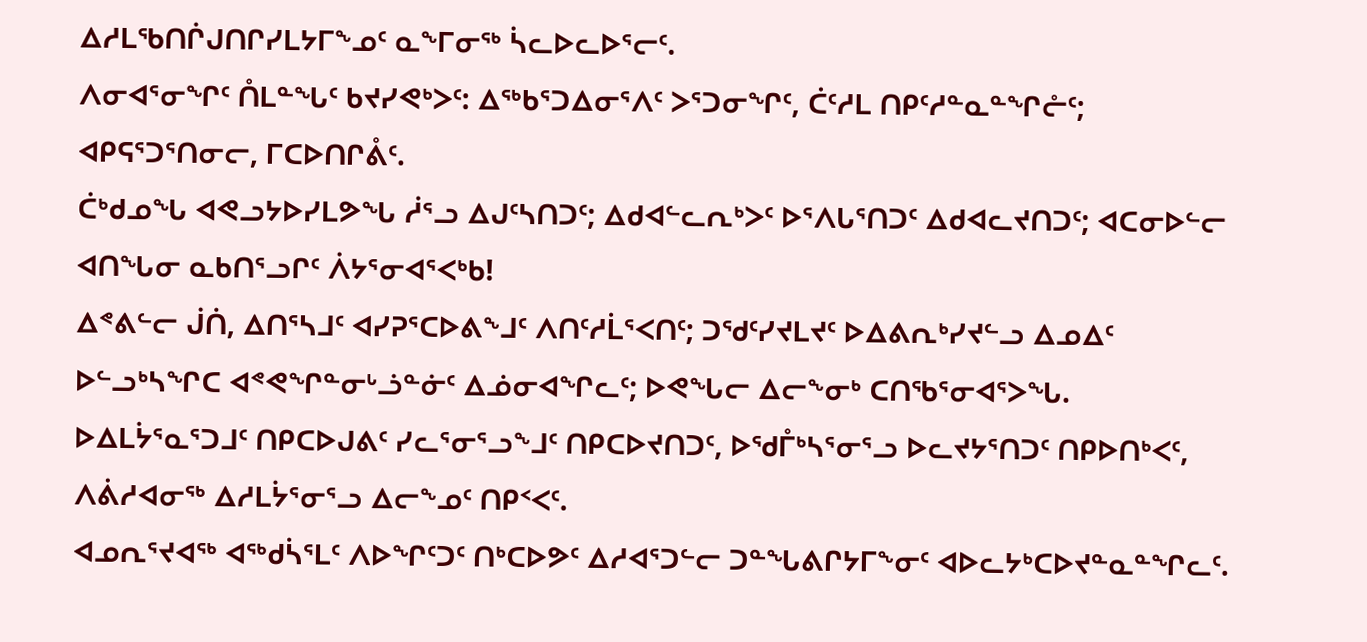ᐃᓱᒪᖃᑎᒌᒍᑎᒋᓯᒪᔭᒥᖕᓄᑦ ᓇᖕᒥᓂᖅ ᓵᓚᐅᓚᐅᕐᓕᑦ.
ᐱᓂᐊᕐᓂᖏᑦ ᑍᒪᓐᖓᑦ ᑲᔪᓯᕙᒃᐳᑦ: ᐃᖅᑲᕐᑐᐃᓂᕐᐱᑦ ᐳᕐᑐᓂᖏᑦ, ᑖᑦᓱᒪ ᑎᑭᑦᓱᓐᓇᓐᖏᓔᑦ; ᐊᑭᕋᕐᑐᕐᑎᓂᓕ, ᒥᑕᐅᑎᒋᕔᑦ.
ᑖᒃᑯᓄᖓ ᐊᕙᓗᔭᐅᓯᒪᕗᖓ ᓲᕐᓗ ᐃᒍᑦᓴᑎᑐᑦ; ᐃᑯᐊᓪᓚᕆᒃᐳᑦ ᐅᕐᐱᒐᕐᑎᑐᑦ ᐃᑯᐊᓚᔪᑎᑐᑦ; ᐊᑕᓂᐅᓪᓕ ᐊᑎᖓᓂ ᓇᑲᑎᕐᓗᒋᑦ ᐲᔭᕐᓂᐊᕐᐸᒃᑲ!
ᐃᕝᕕᓪᓕ ᒎᑏ, ᐃᑎᕐᓴᒧᑦ ᐊᓯᕈᕐᑕᐅᕕᖕᒧᑦ ᐱᑎᑦᓱᒫᕐᐸᑎᑦ; ᑐᖁᑦᓯᔪᒪᔪᑦ ᐅᐃᕕᕆᒃᓯᔪᓪᓗ ᐃᓄᐃᑦ ᐅᓪᓗᒃᓴᖏᑕ ᐊᕝᕙᖏᓐᓂᒡᓘᓐᓃᑦ ᐃᓅᓂᐊᖏᓚᑦ; ᐅᕙᖓᓕ ᐃᓕᖕᓂᒃ ᑕᑎᖃᕐᓂᐊᕐᐳᖓ.
ᐅᐃᒪᔮᕐᓇᕐᑐᒧᑦ ᑎᑭᑕᐅᒍᕕᑦ ᓯᓚᕐᓂᕐᓗᖕᒧᑦ ᑎᑭᑕᐅᔪᑎᑐᑦ, ᐅᖁᒤᒃᓴᕐᓂᕐᓗ ᐅᓚᔪᔭᕐᑎᑐᑦ ᑎᑭᐅᑎᒃᐸᑦ, ᐱᕖᓱᐊᓂᖅ ᐃᓱᒪᔮᕐᓂᕐᓗ ᐃᓕᖕᓄᑦ ᑎᑭᑉᐸᑦ.
ᐊᓄᕆᕐᔪᐊᖅ ᐊᖅᑯᓵᕐᒪᑦ ᐱᐅᖏᑦᑐᑦ ᑎᒃᑕᐅᕗᑦ ᐃᓱᐊᕐᑐᓪᓕ ᑐᓐᖓᕕᒋᔭᒥᖕᓂᑦ ᐊᐅᓚᔭᒃᑕᐅᔪᓐᓇᓐᖏᓚᑦ.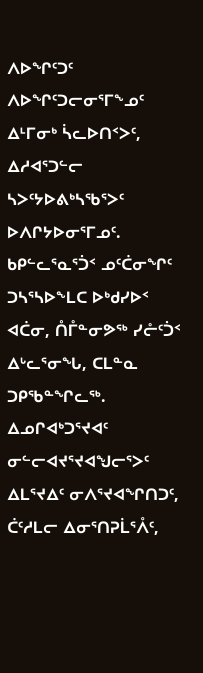ᐱᐅᖏᑦᑐᑦ ᐱᐅᖏᑦᑐᓕᓂᕐᒥᖕᓄᑦ ᐃᒻᒥᓂᒃ ᓵᓚᐅᑎᑉᐳᑦ, ᐃᓱᐊᕐᑐᓪᓕ ᓴᐳᑦᔭᐅᕕᒃᓴᖃᕐᐳᑦ ᐅᐱᒋᔭᐅᓂᕐᒥᓄᑦ.
ᑲᑭᓪᓚᕐᓇᕐᑑᑉ ᓄᑦᑖᓂᖏᑦ ᑐᓴᕐᓴᐅᖕᒪᑕ ᐅᒃᑯᓯᐅᑉ ᐊᑖᓂ, ᑍᒤᓐᓂᕗᖅ ᓯᓔᑦᑑᑉ ᐃᒡᓚᕐᓂᖓ, ᑕᒪᓐᓇ ᑐᑭᖃᓐᖏᓚᖅ.
ᐃᓄᒋᐊᒃᑐᕐᔪᐊᑦ ᓂᓪᓕᐊᔪᕐᔪᐊᖑᓕᕐᐳᑦ ᐃᒪᕐᔪᐃᑦ ᓂᐱᕐᔪᐊᖏᑎᑐᑦ, ᑖᑦᓱᒪᓕ ᐃᓂᕐᑎᕈᒫᕐᐰᑦ,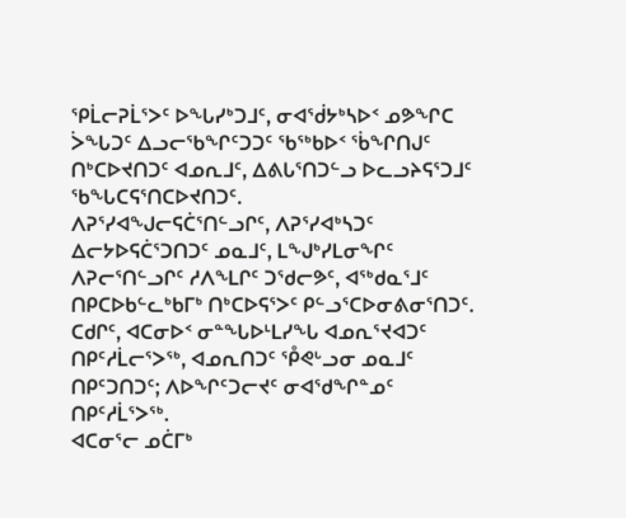ᕿᒫᓕᕈᒫᕐᐳᑦ ᐅᖓᓯᒃᑐᒧᑦ, ᓂᐊᖂᔭᒃᓴᐅᑉ ᓄᕗᖏᑕ ᐴᖓᑐᑦ ᐃᓗᓕᖃᖏᑦᑐᑐᑦ ᖃᖅᑲᐅᑉ ᖄᖏᑎᒍᑦ ᑎᒃᑕᐅᔪᑎᑐᑦ ᐊᓄᕆᒧᑦ, ᐃᕕᒐᕐᑎᑐᓪᓗ ᐅᓚᓗᔨᕋᕐᑐᒧᑦ ᖃᖓᑕᕋᕐᑎᑕᐅᔪᑎᑐᑦ.
ᐱᕈᕐᓯᐊᖑᓕᕋᑖᕐᑎᓪᓗᒋᑦ, ᐱᕈᕐᓯᐊᒃᓴᑐᑦ ᐃᓕᔭᐅᕋᑖᕐᑐᑎᑐᑦ ᓄᓇᒧᑦ, ᒪᖑᒃᓯᒪᓂᖏᑦ ᐱᕈᓕᕐᑎᓪᓗᒋᑦ ᓱᐱᖕᒪᒋᑦ ᑐᖁᓕᕗᑦ, ᐊᖅᑯᓇᕐᒧᑦ ᑎᑭᑕᐅᑲᓪᓚᒃᑲᒥᒃ ᑎᒃᑕᐅᕋᕐᐳᑦ ᑭᓪᓗᕐᑕᐅᓂᕕᓂᕐᑎᑐᑦ.
ᑕᑯᒋᑦ, ᐊᑕᓂᐅᑉ ᓂᓐᖓᐅᒻᒪᓯᖓ ᐊᓄᕆᕐᔪᐊᑐᑦ ᑎᑭᑦᓱᒫᓕᕐᐳᖅ, ᐊᓄᕆᑎᑐᑦ ᕾᕙᒡᓗᓂ ᓄᓇᒧᑦ ᑎᑭᑦᑐᑎᑐᑦ; ᐱᐅᖏᑦᑐᓕᔪᑦ ᓂᐊᖁᖏᓐᓄᑦ ᑎᑭᑦᓱᒫᕐᐳᖅ.
ᐊᑕᓂᕐᓕ ᓄᑖᒥᒃ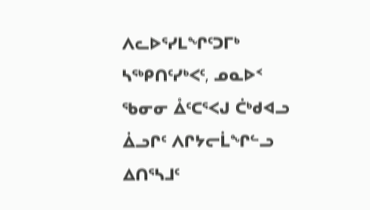ᐱᓚᐅᕐᓯᒪᖏᑦᑐᒥᒃ ᓴᖅᑭᑎᑦᓯᒃᐸᑦ, ᓄᓇᐅᑉ ᖃᓂᓂ ᐂᑦᑕᕐᐸᒍ ᑖᒃᑯᐊᓗ ᐄᓗᒋᑦ ᐱᒋᔭᓕᒫᖏᓪᓗ ᐃᑎᕐᓴᒧᑦ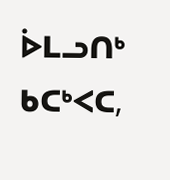ᐆᒪᓗᑎᒃ ᑲᑕᒃᐸᑕ,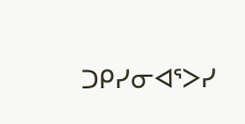ᑐᑭᓯᓂᐊᕐᐳᓯ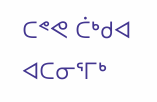ᑕᕝᕙ ᑖᒃᑯᐊ ᐊᑕᓂᕐᒥᒃ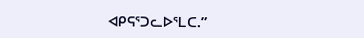ᐊᑭᕋᕐᑐᓚᐅᕐᒪᑕ.”